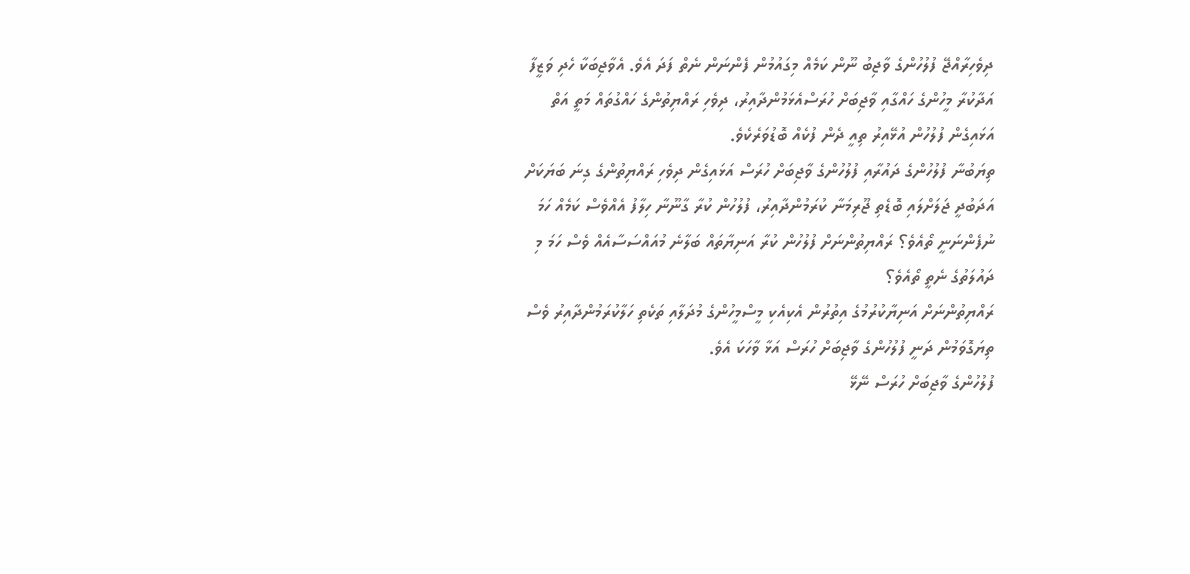ދިވެހިރާއްޖޭ ފުލުހުންގެ ވާޖިބު ނޫން ކަމެއް މިގައުމުން ފެންނަން ނެތް ފަދަ އެވެ. އެވާޖިބަކާ ހެދި ވަޒީފާ އަދާކުރާ މީހުންގެ ހައްގާއި ވާޖިބަށް ހުރަސްއެޅަމުންދާއިރު، ދިވެހި ރައްޔިތުންގެ ހައްގުތައް މަތީ އަތް އަޅައިގެން ފުލުހުން އުޅޭއިރު ތިއީ ދެން ފުކެއް ބޮޑުވަރެކެވެ.
ތިޔަބުނާ ފުލުހުންގެ ދައުރާއި ފުލުހުންގެ ވާޖިބަށް ހުރަސް އަޅައިގެން ދިވެހި ރައްޔިތުންގެ ގިނަ ބަޔަކަށް އަދަބުދީ ޖަލަށްލައި ބޮޑެތި ޖޫރިމަނާ ކުރަމުންދާއިރު، ފުލުހުން ކުރާ ގާނޫނާ ހިލާފު އެއްވެސް ކަމެއް ހަމަ ނުފެންނަނީ ތޯއެވެ؟ ރައްޔިތުންނަށް ފުލުހުން ކުރާ އަނިޔާތައް ބަލާނެ މުއައްސަސާއެއް ވެސް ހަމަ މި ދައުލަތުގެ ނެތީ ތޯއެވެ؟
ރައްޔިތުންނަށް އަނިޔާކުރުމުގެ އިތުރުން އެކިއެކި މީސްމީހުންގެ މުދަލާއި ތަކެތި ހަލާކުރަމުންދާއިރު ވެސް ތިޔަގޮވަމުން ދަނީ ފުލުހުންގެ ވާޖިބަށް ހުރަސް އަޅާ ވާހަކަ އެވެ.
ފުލުހުންގެ ވާޖިބަށް ހުރަސް ނޭޅޭ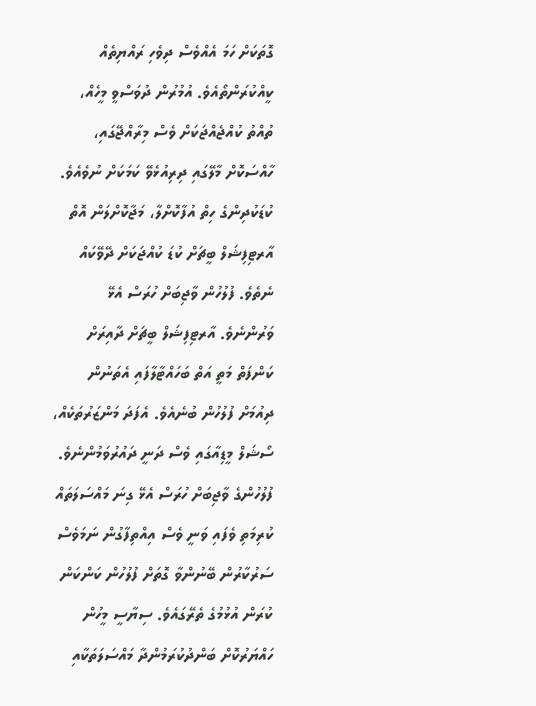ގޮތަކަށް ހަމަ އެއްވެސް ދިވެހި ރައްޔިތެއް ކީއްކުރަންތޯއެވެ. އުމުރުން ދުވަސްވީ މީހެއް، ތުއްތު ކުއްޖެއްޖަކަށް ވެސް މިރާއްޖޭގައި، ހާއްސަކޮށް މާލޭގައި ދިރިއުޅެވޭ ކަމަކަށް ނުވެއެވެ. ކުޑަކުދިންގެ ހިތް އުފާކޮށްލާ، މަޖާކޮށްލަން އޮތް އާރޓިފިޝަލް ބީޗަށް ކުޑަ ކުއްޖަކަށް ދޭވޭކައް ނެތެވެ. ފުލުހުން ވާޖިބަށް ހުރަސް އެޅޭ ވަރުންނެވެ. އާރޓިފިޝަލް ބީޗަށް ދާއިރަށް ކަންފަތް މަތީ އަތް ބަހައްޓާލާފައި އެތަނުން ދިއުމަށް ފުލުހުން ބުނެއެވެ. އެފަދަ މަންޒަރުތަކެއް، ސޯޝަލް މީޑިއާގައި ވެސް ދަނީ ދައުރުވަމުންނެވެ.
ފުލުހުންގެ ވާޖިބަށް ހުރަސް އެޅޭ ގިނަ މައްސަލަތައް ކުރިމަތި ވެފައި ވަނީ ވެސް އިއްތިފާގުން ނަމަވެސް ސަރުކާރުން ބޭނުންވާ ގޮތަށް ފުލުހުން ކަންކަން ކުރަން އުޅުމުގެ ތެރޭގައެވެ. ސިޔާސީ މީހުން ހައްޔަރުކޮށް ބަންދުކުރަމުންދާ މައްސަލަތަކާއި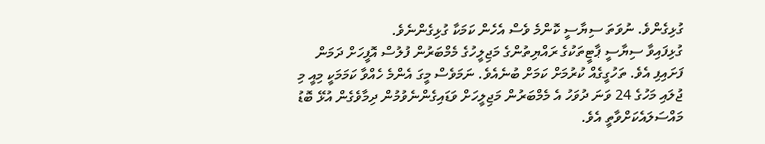ގުޅިގެންވެ. ނުވަތަ ސިޔާސީ ކޮންމެ ވެސް އެހެން ކަމަކާ ގުޅިގެންނެވެ.
ގުޅިފައިވާ ސިޔާސީ ޕާޓީތަކުގެ ރައްޔިތުންގެ މަޖިލީހުގެ މެމްބަރުން ފުލުސް އޮފީހަށް ދަމަން ފަށައިފި އެވެ. ތަހުގީގެއް ކުރުމަށް ކަމަށް ބުނެއެވެ. ނަމަވެސް މީގަ އެންމެ ހެއްވާ ކަމަމަކީ މިއީ މި ޖުލައި މަހުގެ 24 ވަނަ ދުވަހު އެ މެމްބަރުން މަޖިލީހަށް ވަޑައިގެންނެވުމުން ދިމާވެގެން އުޅޭ ބޮޑު މައްސަލައެކަށްވާތީ އެވެ.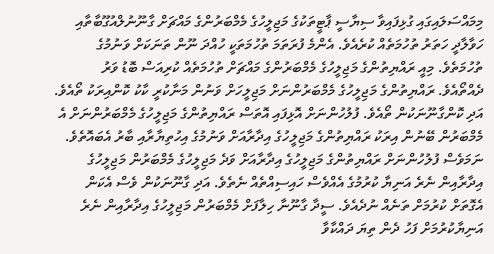މިމައްސަލައިގައި ގުޅިފައިވާ ސިޔާސީ ޕާޓީތަކުގެ މަޖިލީހުގެ މެމްބަރުންގެ މައްޗަށް ގާނޫނުލްއުގޫބާތާއި ހަވާލާދީ ހަތަރު ތުހުމަތެއް ކުރެއެވެ. އެންމެ ފުރަތަމަ ތުހުމަތަކީ ހުއްދަ ނޫން ތަނަކަށް ވަނުމުގެ ތުހުމަތެވެ. މިއީ ރައްޔިތުންގެ މަޖިލީހުގެ މެމްބަރުންގެ މައްޗަށް ތުހުމަތެއް ކުރިއަސް ބޮޑު ވަރު ދެއްތޯއެވެ. ރައްޔިތުންގެ މަޖިލީހުގެ މެމްބަރުންނަށް މަޖިލީހަށް ވަނުން މަނާކުރީ ކާކު ކޮންއިރަކު ތޯއެވެ. އަދި ކޮންގާނޫނަކުން ތޯއެވެ. ފުލުހުންނަށް އޮޅިފައި އޮތަސް ރައްޔިތުންގެ މަޖިލީހުގެ މެމްބަރުންނަށް އެ މެމްބަރުން ބޭނުން އިރަކު ރައްޔިތުންގެ މަޖިލީހުގެ އިދާރާއަށް ވަނުމުގެ އިހުތިޔާރާއި ބާރު އެބައޮތެވެ.
ނަމަވެސް ފުލުހުންނަށް ރައްޔިތުންގެ މަޖިލީހުގެ އިދާރާއަށް ވަދެ މަޖިލީހުގެ މެމްބަރުން މަޖިލީހުގެ އިދާރާއިން ނެރެ އަނިޔާ ކުރުމުގެ އެއްވެސް ހައިސިއްތެއް ނެތެވެ. އަދި ގާނޫނަކުން ވެސް އެކަން އެގޮތަށް ކުރުމަށް ތަނެއް ނުދެއެވެ. ސީދާ ގާނޫނާ ހިލާފަށް މެމްބަރުން މަޖިލީހުގެ އިދާރާއިން ނެރެ އަނިޔާކުރުމަށް ފަހު ދެން ތިޔަ ދައްކާވާ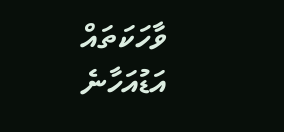ވާހަކަތައް އަޑުއަހާނެ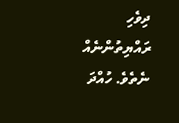ދިވެހި ރައްޔިތުންނެއް ނެތެވެ. ހުއްދަ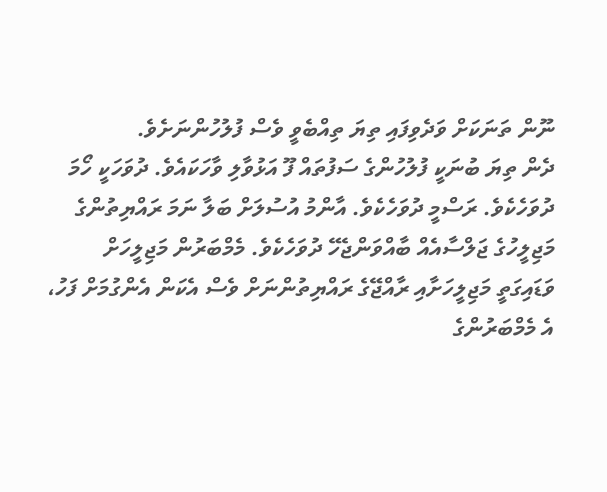ނޫން ތަނަކަށް ވަދެވިފައި ތިޔަ ތިއްބެވީ ވެސް ފުލުހުންނަށެވެ.
ދެން ތިޔަ ބުނަކީ ފުލުހުންގެ ސަފުތައް ފޫ އަޅުވާލި ވާހަކައެވެ. ދުވަހަކީ ހޯމަ ދުވަހެކެވެ. ރަސްމީ ދުވަހެކެވެ. އާންމު އުސުލަށް ބަލާ ނަމަ ރައްޔިތުންގެ މަޖިލީހުގެ ޖަލްސާއެއް ބާއްވަންޖެހޭ ދުވަހެކެވެ. މެމްބަރުން މަޖިލީހަށް ވަޑައިގަތީ މަޖިލީހަށާއި ރާއްޖޭގެ ރައްޔިތުންނަށް ވެސް އެކަން އެންގުމަށް ފަހު، އެ މެމްބަރުންގެ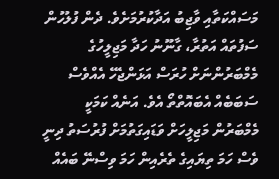މަސައްކަތާއި ވާޖިބު އަދާކުރުމަށެވެ. ދެން ފުލުހުން ސަފުތައް އަތުރާ، ގާނޫނު ހަދާ މަޖިލީހުގެ މެމްބަރުންނަށް ހުރަސް އަޅަންޖެހޭ އެއްވެސް ސަބަބެއް އެބައޮތްތޯ އެވެ. އަނެއް ކަމަކީ މެމްބަރުން މަޖިލީހަށް ވަޑައިގަތުމަށް ފުރުސަތު ދިނީ ވެސް ހަމަ ތިޔައިގެ ތެރެއިން ހަމަ ވިސްނޭ ބައެއް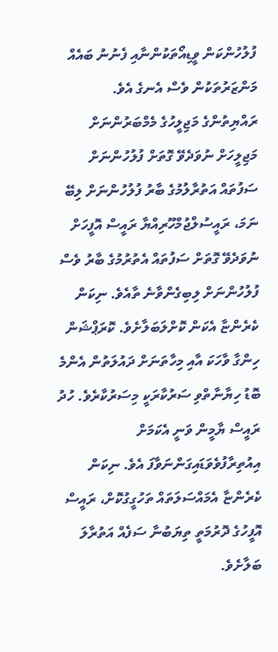ފުލުހުންކަން ވީޑިއޯތަކުންނާއި ފެނުނު ބައެއް މަންޒަރުތަކުން ވެސް އެނގެ އެވެ.
ރައްޔިތުންގެ މަޖިލީހުގެ މެމްބަރުންނަށް މަޖިލީހަށް ނުވަދެވޭ ގޮތަށް ފުލުހުންނަށް ސަފުތައް އަތުރާލުމުގެ ބާރު ފުލުހުންނަށް ލިބޭ ނަމަ، ރައީސުލްޖުމްހޫރިއްޔާ ރައީސް އޮފީހަށް ނުވަދެވޭ ގޮތަށް ސަފުތައް އެތުރުމުގެ ބާރު ވެސް ފުލުހުންނަށް ލިބިގެންވާނެ ތާއެވެ. ނިކަން ކެރެންޏާ އެކަން ކޮށްލަބަލާށެވެ. ކޮރަޕްޝަން ހިންގާ ވާހަކަ އާއި މިހާތަނަށް ދައުލަތުން އެންމެ ބޮޑު ހިޔާނާތްވި ސަރުކާރަކީ މިސަރުކާރެވެ. ހުދު ރައީސް ޔާމީން ވަނީ އެކަމަށް އިއުތިރާފުވެވަޑައިގަންނަވާފަ އެވެ. ނިކަން ކެރެންޏާ އެމައްސަލަތައް ތަހުގީގުކޮށް، ރައީސް އޮފީހުގެ ދޮރުމަތީ ތިޔަބުނާ ސަފެއް އަތުރާލަ ބަލާށެވެ.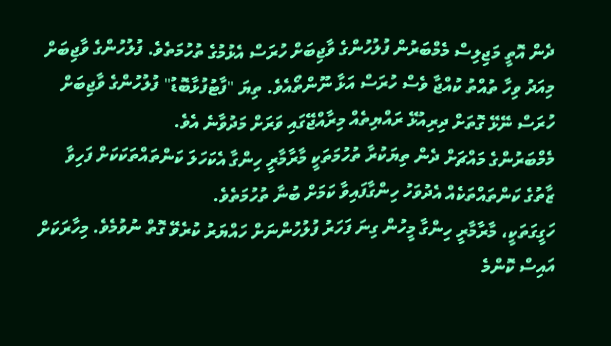ދެން އޮތީ މަޖިލިސް މެމްބަރުން ފުލުހުންގެ ވާޖިބަށް ހުރަސް އެޅުމުގެ ތުހުމަތެވެ. ފުލުހުންގެ ވާޖިބަށް މިއަދު ވިހާ ތުއްތު ކުއްޖާ ވެސް ހުރަސް އަޅާ ނޫންތޯއެވެ. ތިޔަ "ފާޓުފުޅާބޮޑު" ފުލުހުންގެ ވާޖިބަށް ހުރަސް ނޭޅޭ ގޮތަށް ދިރިއުޅޭ ރައްޔިތެއް މިރާއްޖޭގައި ވަރަށް މަދުވާނެ އެވެ.
މެމްބަރުންގެ މައްޗަށް ދެން ތިޔަކުރާ ތުހުމަތަކީ މާރާމާރީ ހިންގާ އެކަހަލަ ކަންތައްތަކަކަށް ފަހިވާ ޒާތުގެ ކަންތައްތަކެއް އެދުވަހު ހިންގާފައިވާ ކަމަށް ބުނާ ތުހުމަތެވެ.
ހަގީގަތަކީ، މާރާމާރީ ހިންގާ މީހުން ގިނަ ފަހަރު ފުލުހުންނަށް ހައްޔަރު ކުރެވޭ ގޮތް ނުވުމެވެ. މިހާރަކަށް އައިސް ކޮންމެ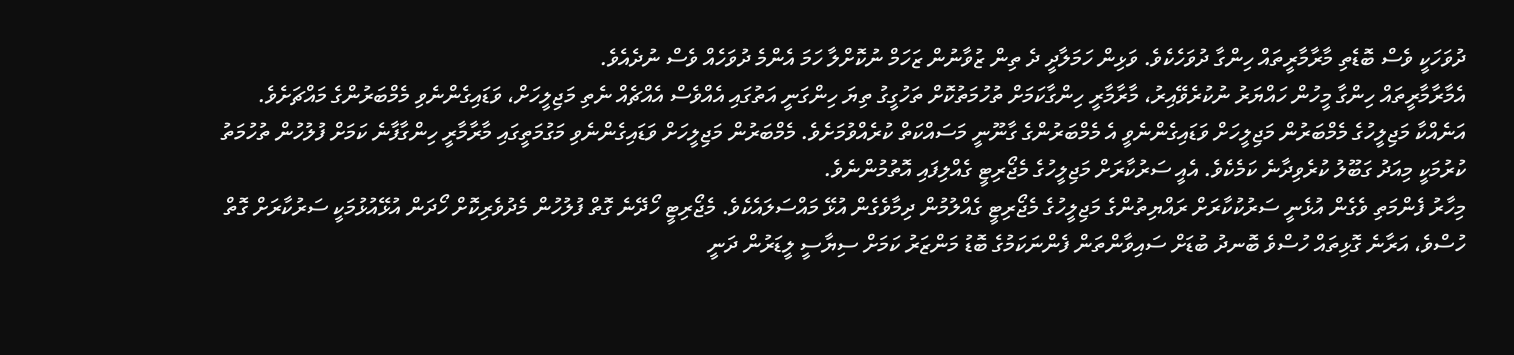ދުވަހަކީ ވެސް ބޮޑެތި މާރާމާރީތައް ހިންގާ ދުވަހެކެވެ. ވަޅިން ހަމަލާދީ ދެ ތިން ޒުވާނުން ޒަހަމް ނުކޮށްލާ ހަމަ އެންމެ ދުވަހެއް ވެސް ނުދެއެވެ.
އެމާރާމާރީތައް ހިންގާ މީހުން ހައްޔަރު ނުކުރެވޭއިރު، މާރާމާރީ ހިންގާކަމަށް ތުހުމަތުކޮށް ތަހުގީގު ތިޔަ ހިންގަނީ އަތުގައި އެއްވެސް އެއްޗެއް ނެތި މަޖިލީހަށް، ވަޑައިގެންނެވި މެމްބަރުންގެ މައްޗަށެވެ. އަނެއްކާ މަޖިލީހުގެ މެމްބަރުން މަޖިލީހަށް ވަޑައިގެންނެވީ އެ މެމްބަރުންގެ ގާނޫނީ މަސައްކަތް ކުރެއްވުމަށެވެ. މެމްބަރުން މަޖިލީހަށް ވަޑައިގެންނެވި މަގުމަތީގައި މާރާމާރީ ހިންގާފާނެ ކަމަށް ފުލުހުން ތުހުމަތު ކުރުމަކީ މިއަދު ގަބޫލު ކުރެވިދާނެ ކަމެކެވެ. އެއީ ސަރުކާރަށް މަޖިލީހުގެ މެޖޯރިޓީ ގެއްލިފައި އޮތުމުންނެވެ.
މިހާރު ފެންމަތި ވެގެން އުޅެނީ ސަރުކުކާރަށް ރައްޔިތުންގެ މަޖިލީހުގެ މެޖޯރިޓީ ގެއްލުމުން ދިމާވެގެން އުޅޭ މައްސަލައެކެވެ. މެޖޯރިޓީ ހޯދޭނެ ގޮތް ފުލުހުން މެދުވެރިކޮށް ހޯދަން އުޅޭއުޅުމަކީ ސަރުކާރަށް ގޮތް ހުސްވެ، އަރާނެ ގޮޅިތައް ހުސްވެ ބޮނދު ބުޑަށް ސައިވާންތަން ފެންނަކަމުގެ ބޮޑު މަންޒަރު ކަމަށް ސިޔާސީ ލީޑަރުން ދަނީ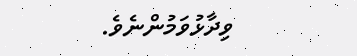ވިދާޅުވަމުންނެވެ.